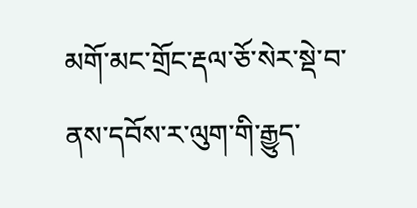མགོ་མང་གྲོང་རྡལ་ཅོ་སེར་སྡེ་བ་ནས་དབོས་ར་ལུག་གི་རྒྱུད་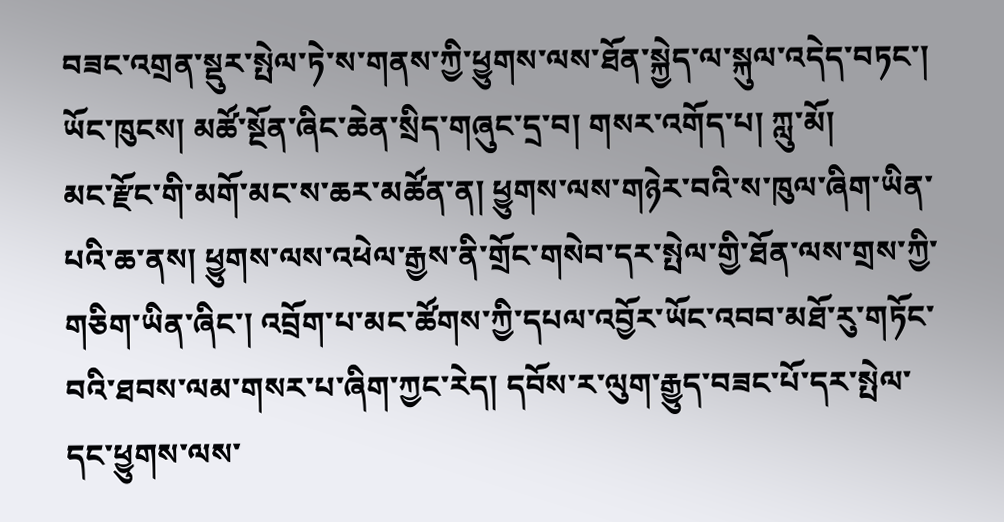བཟང་འགྲན་སྡུར་སྤེལ་ཏེ་ས་གནས་ཀྱི་ཕྱུགས་ལས་ཐོན་སྐྱེད་ལ་སྐུལ་འདེད་བཏང་།
ཡོང་ཁུངས། མཚོ་སྔོན་ཞིང་ཆེན་སྲིད་གཞུང་དྲ་བ། གསར་འགོད་པ། ཀླུ་མོ།
མང་རྫོང་གི་མགོ་མང་ས་ཆར་མཚོན་ན། ཕྱུགས་ལས་གཉེར་བའི་ས་ཁུལ་ཞིག་ཡིན་པའི་ཆ་ནས། ཕྱུགས་ལས་འཕེལ་རྒྱས་ནི་གྲོང་གསེབ་དར་སྤེལ་གྱི་ཐོན་ལས་གྲས་ཀྱི་གཅིག་ཡིན་ཞིང་། འབྲོག་པ་མང་ཚོགས་ཀྱི་དཔལ་འབྱོར་ཡོང་འབབ་མཐོ་རུ་གཏོང་བའི་ཐབས་ལམ་གསར་པ་ཞིག་ཀྱང་རེད། དབོས་ར་ལུག་རྒྱུད་བཟང་པོ་དར་སྤེལ་དང་ཕྱུགས་ལས་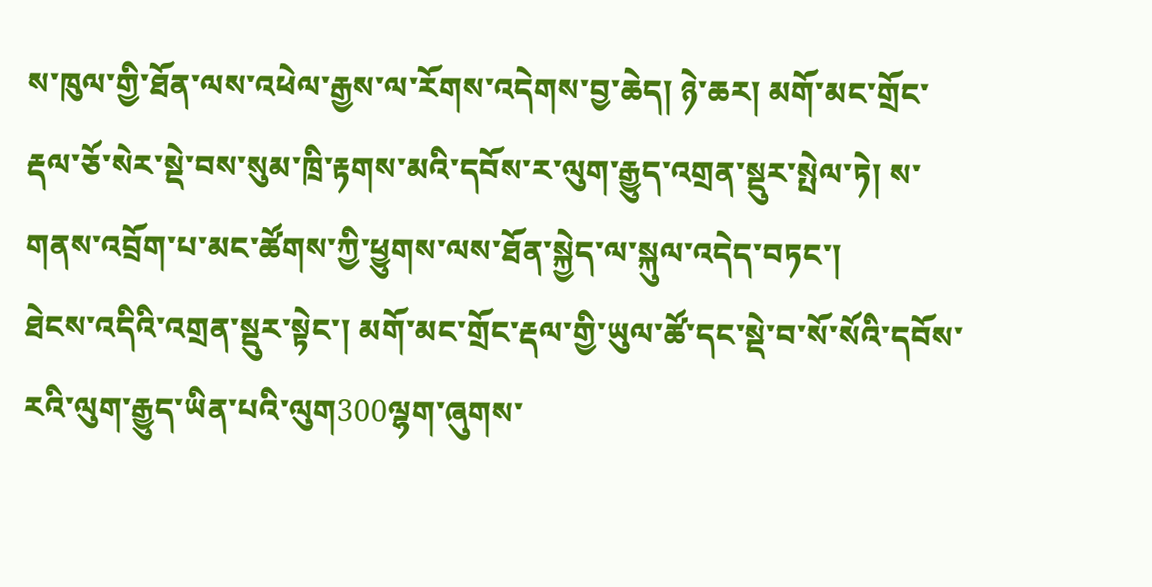ས་ཁུལ་གྱི་ཐོན་ལས་འཕེལ་རྒྱས་ལ་རོགས་འདེགས་བྱ་ཆེད། ཉེ་ཆར། མགོ་མང་གྲོང་རྡལ་ཅོ་སེར་སྡེ་བས་སུམ་ཁྲི་རྟགས་མའི་དབོས་ར་ལུག་རྒྱུད་འགྲན་སྡུར་སྤེལ་ཏེ། ས་གནས་འབྲོག་པ་མང་ཚོགས་ཀྱི་ཕྱུགས་ལས་ཐོན་སྐྱེད་ལ་སྐུལ་འདེད་བཏང་།
ཐེངས་འདིའི་འགྲན་སྡུར་སྟེང་། མགོ་མང་གྲོང་རྡལ་གྱི་ཡུལ་ཚོ་དང་སྡེ་བ་སོ་སོའི་དབོས་རའི་ལུག་རྒྱུད་ཡིན་པའི་ལུག300ལྷག་ཞུགས་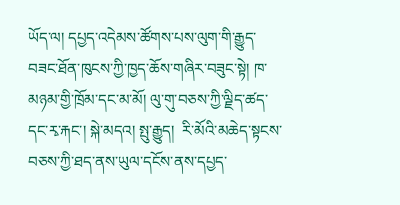ཡོད་ལ། དཔྱད་འདེམས་ཚོགས་པས་ལུག་གི་རྒྱུད་བཟང་ཐོན་ཁུངས་ཀྱི་ཁྱད་ཆོས་གཞིར་བཟུང་སྟེ། ཁ་མཉམ་གྱི་ཁྲོམ་དང་མ་མོ། ལུ་གུ་བཅས་ཀྱི་ལྗིད་ཚད་དང་རྭ་རྐང་། སྐེ་མདའ། སྤུ་རྒྱུད།  རི་མོའི་མཆེད་སྟངས་བཅས་ཀྱི་ཐད་ནས་ཡུལ་དངོས་ནས་དཔྱད་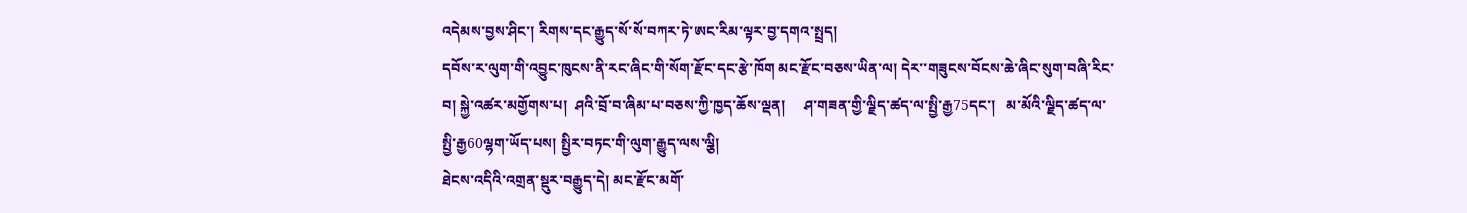འདེམས་བྱས་ཤིང་། རིགས་དང་རྒྱུད་སོ་སོ་བཀར་ཏེ་ཨང་རིམ་ལྟར་བྱ་དགའ་སྤྲད།
དབོས་ར་ལུག་གི་འབྱུང་ཁུངས་ནི་རང་ཞིང་གི་སོག་རྫོང་དང་རྩེ་ཁོག མང་རྫོང་བཅས་ཡིན་ལ། དེར་་གཟུངས་བོངས་ཆེ་ཞིང་སུག་བཞི་རིང་བ། སྐྱེ་འཚར་མགྱོགས་པ།  ཤའི་བྲོ་བ་ཞིམ་པ་བཅས་ཀྱི་ཁྱད་ཆོས་ལྡན།     ཤ་གཟན་གྱི་ལྗིད་ཚད་ལ་སྤྱི་རྒྱ75དང་།   མ་མོའི་ལྗིད་ཚད་ལ་སྤྱི་རྒྱ60ལྷག་ཡོད་པས། སྤྱིར་བཏང་གི་ལུག་རྒྱུད་ལས་ལྕི།
ཐེངས་འདིའི་འགྲན་སྡུར་བརྒྱུད་དེ། མང་རྫོང་མགོ་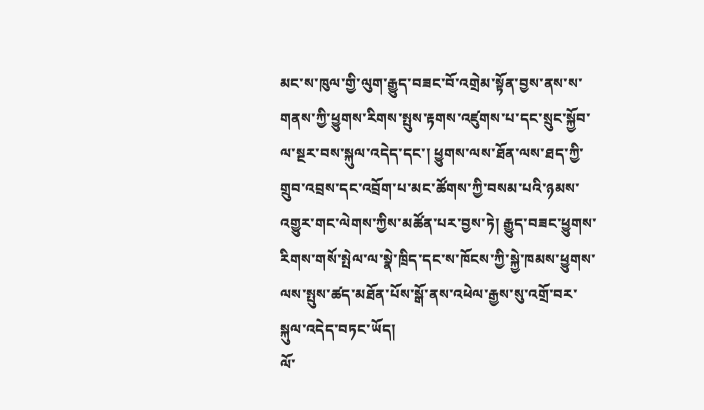མང་ས་ཁུལ་གྱི་ལུག་རྒྱུད་བཟང་བོ་འགྲེམ་སྟོན་བྱས་ནས་ས་གནས་ཀྱི་ཕྱུགས་རིགས་སྤུས་རྟགས་འཛུགས་པ་དང་སྲུང་སྐྱོབ་ལ་སྔར་བས་སྐུལ་འདེད་དང་། ཕྱུགས་ལས་ཐོན་ལས་ཐད་ཀྱི་གྲུབ་འབྲས་དང་འབྲོག་པ་མང་ཚོགས་ཀྱི་བསམ་པའི་ཉམས་འགྱུར་གང་ལེགས་ཀྱིས་མཚོན་པར་བྱས་ཏེ། རྒྱུད་བཟང་ཕྱུགས་རིགས་གསོ་སྤེལ་ལ་སྣེ་ཁྲིད་དང་ས་ཁོངས་ཀྱི་སྐྱེ་ཁམས་ཕྱུགས་ལས་སྤུས་ཚད་མཐོན་པོས་སྒོ་ནས་འཕེལ་རྒྱས་སུ་འགྲོ་བར་སྐུལ་འདེད་བཏང་ཡོད།
ལོ་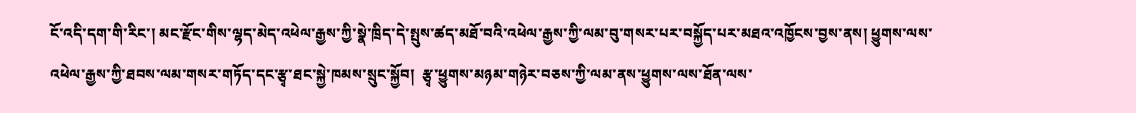ངོ་འདི་དག་གི་རིང་། མང་རྫོང་གིས་ལྷད་མེད་འཕེལ་རྒྱས་ཀྱི་སྣེ་ཁྲིད་དེ་སྤུས་ཚད་མཐོ་བའི་འཕེལ་རྒྱས་ཀྱི་ལམ་བུ་གསར་པར་བསྐྱོད་པར་མཐའ་འཁྱོངས་བྱས་ནས། ཕྱུགས་ལས་འཕེལ་རྒྱས་ཀྱི་ཐབས་ལམ་གསར་གཏོད་དང་རྩྭ་ཐང་སྐྱེ་ཁམས་སྲུང་སྐྱོབ།  རྩྭ་ཕྱུགས་མཉམ་གཉེར་བཅས་ཀྱི་ལམ་ནས་ཕྱུགས་ལས་ཐོན་ལས་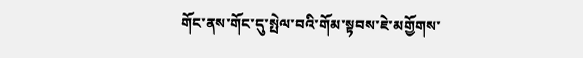གོང་ནས་གོང་དུ་སྤེལ་བའི་གོམ་སྟབས་ཇེ་མགྱོགས་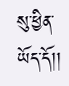སུ་ཕྱིན་ཡོད་དོ།།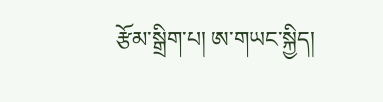རྩོམ་སྒྲིག་པ། ཨ་གཡང་སྐྱིད།